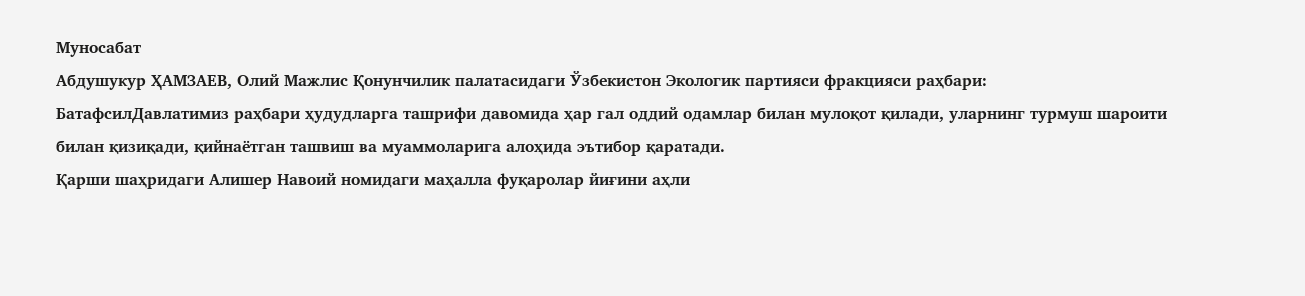Муносабат
Абдушукур ҲАМЗАЕВ, Олий Мажлис Қонунчилик палатасидаги Ўзбекистон Экологик партияси фракцияси раҳбари:
БатафсилДавлатимиз раҳбари ҳудудларга ташрифи давомида ҳар гал оддий одамлар билан мулоқот қилади, уларнинг турмуш шароити билан қизиқади, қийнаётган ташвиш ва муаммоларига алоҳида эътибор қаратади.
Қарши шаҳридаги Алишер Навоий номидаги маҳалла фуқаролар йиғини аҳли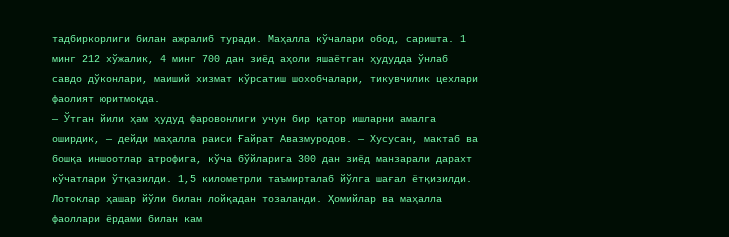тадбиркорлиги билан ажралиб туради. Маҳалла кўчалари обод, саришта. 1 минг 212 хўжалик, 4 минг 700 дан зиёд аҳоли яшаётган ҳудудда ўнлаб савдо дўконлари, маиший хизмат кўрсатиш шохобчалари, тикувчилик цехлари фаолият юритмоқда.
— Ўтган йили ҳам ҳудуд фаровонлиги учун бир қатор ишларни амалга оширдик, — дейди маҳалла раиси Ғайрат Авазмуродов. — Хусусан, мактаб ва бошқа иншоотлар атрофига, кўча бўйларига 300 дан зиёд манзарали дарахт кўчатлари ўтқазилди. 1,5 километрли таъмирталаб йўлга шағал ётқизилди. Лотоклар ҳашар йўли билан лойқадан тозаланди. Ҳомийлар ва маҳалла фаоллари ёрдами билан кам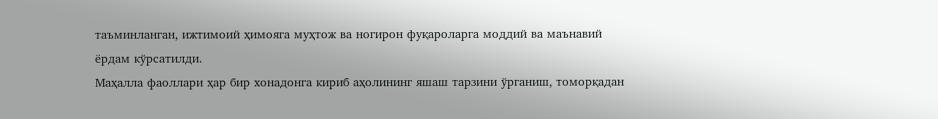таъминланган, ижтимоий ҳимояга муҳтож ва ногирон фуқароларга моддий ва маънавий ёрдам кўрсатилди.
Маҳалла фаоллари ҳар бир хонадонга кириб аҳолининг яшаш тарзини ўрганиш, томорқадан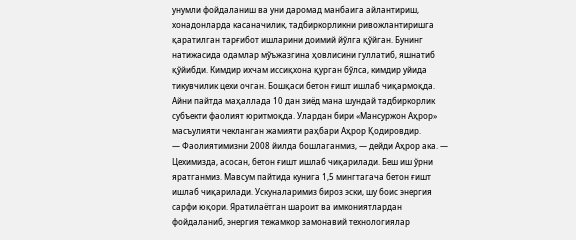унумли фойдаланиш ва уни даромад манбаига айлантириш, хонадонларда касаначилик, тадбиркорликни ривожлантиришга қаратилган тарғибот ишларини доимий йўлга қўйган. Бунинг натижасида одамлар мўъжазгина ҳовлисини гуллатиб, яшнатиб қўйибди. Кимдир ихчам иссиқхона қурган бўлса, кимдир уйида тикувчилик цехи очган. Бошқаси бетон ғишт ишлаб чиқармоқда. Айни пайтда маҳаллада 10 дан зиёд мана шундай тадбиркорлик субъекти фаолият юритмоқда. Улардан бири «Мансуржон Аҳрор» масъулияти чекланган жамияти раҳбари Аҳрор Қодировдир.
— Фаолиятимизни 2008 йилда бошлаганмиз, — дейди Аҳрор ака. — Цехимизда, асосан, бетон ғишт ишлаб чиқарилади. Беш иш ўрни яратганмиз. Мавсум пайтида кунига 1,5 мингтагача бетон ғишт ишлаб чиқарилади. Ускуналаримиз бироз эски, шу боис энергия сарфи юқори. Яратилаётган шароит ва имкониятлардан фойдаланиб, энергия тежамкор замонавий технологиялар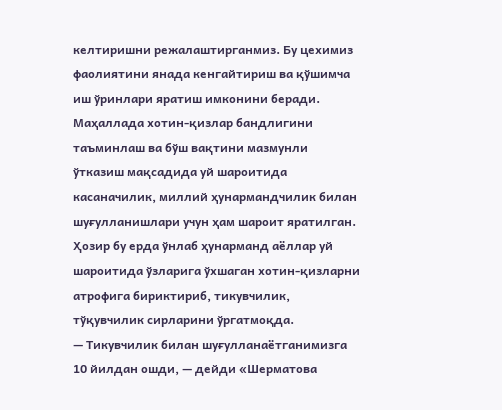келтиришни режалаштирганмиз. Бу цехимиз фаолиятини янада кенгайтириш ва қўшимча иш ўринлари яратиш имконини беради.
Маҳаллада хотин-қизлар бандлигини таъминлаш ва бўш вақтини мазмунли ўтказиш мақсадида уй шароитида касаначилик, миллий ҳунармандчилик билан шуғулланишлари учун ҳам шароит яратилган. Ҳозир бу ерда ўнлаб ҳунарманд аёллар уй шароитида ўзларига ўхшаган хотин-қизларни атрофига бириктириб, тикувчилик, тўқувчилик сирларини ўргатмоқда.
— Тикувчилик билан шуғулланаётганимизга 10 йилдан ошди, — дейди «Шерматова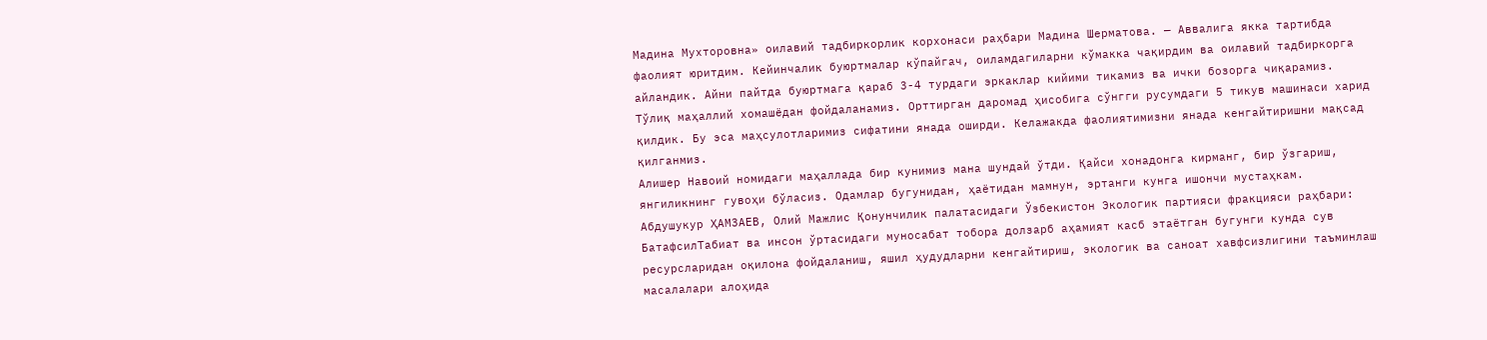Мадина Мухторовна» оилавий тадбиркорлик корхонаси раҳбари Мадина Шерматова. — Аввалига якка тартибда фаолият юритдим. Кейинчалик буюртмалар кўпайгач, оиламдагиларни кўмакка чақирдим ва оилавий тадбиркорга айландик. Айни пайтда буюртмага қараб 3-4 турдаги эркаклар кийими тикамиз ва ички бозорга чиқарамиз. Тўлиқ маҳаллий хомашёдан фойдаланамиз. Орттирган даромад ҳисобига сўнгги русумдаги 5 тикув машинаси харид қилдик. Бу эса маҳсулотларимиз сифатини янада оширди. Келажакда фаолиятимизни янада кенгайтиришни мақсад қилганмиз.
Алишер Навоий номидаги маҳаллада бир кунимиз мана шундай ўтди. Қайси хонадонга кирманг, бир ўзгариш, янгиликнинг гувоҳи бўласиз. Одамлар бугунидан, ҳаётидан мамнун, эртанги кунга ишончи мустаҳкам.
Абдушукур ҲАМЗАЕВ, Олий Мажлис Қонунчилик палатасидаги Ўзбекистон Экологик партияси фракцияси раҳбари:
БатафсилТабиат ва инсон ўртасидаги муносабат тобора долзарб аҳамият касб этаётган бугунги кунда сув ресурсларидан оқилона фойдаланиш, яшил ҳудудларни кенгайтириш, экологик ва саноат хавфсизлигини таъминлаш масалалари алоҳида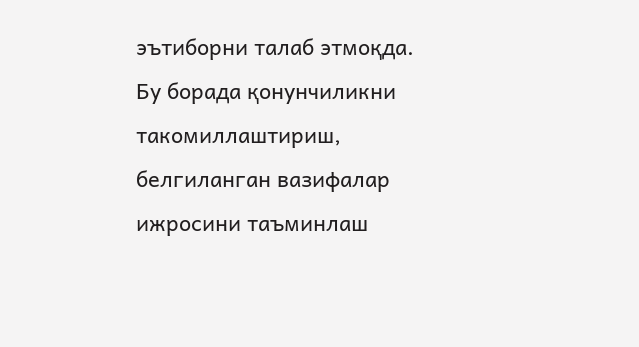эътиборни талаб этмоқда. Бу борада қонунчиликни такомиллаштириш, белгиланган вазифалар ижросини таъминлаш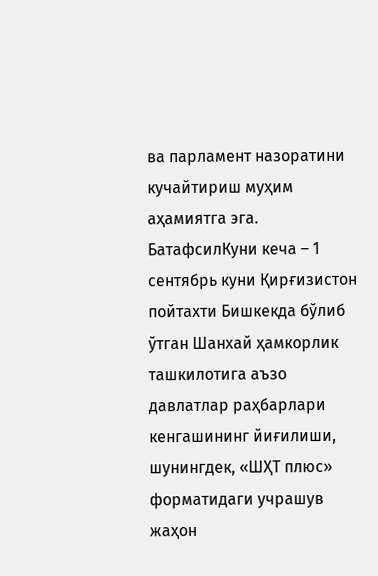ва парламент назоратини кучайтириш муҳим аҳамиятга эга.
БатафсилКуни кеча – 1 сентябрь куни Қирғизистон пойтахти Бишкекда бўлиб ўтган Шанхай ҳамкорлик ташкилотига аъзо давлатлар раҳбарлари кенгашининг йиғилиши, шунингдек, «ШҲТ плюс» форматидаги учрашув жаҳон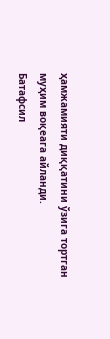ҳамжамияти диққатини ўзига тортган муҳим воқеага айланди.
Батафсил